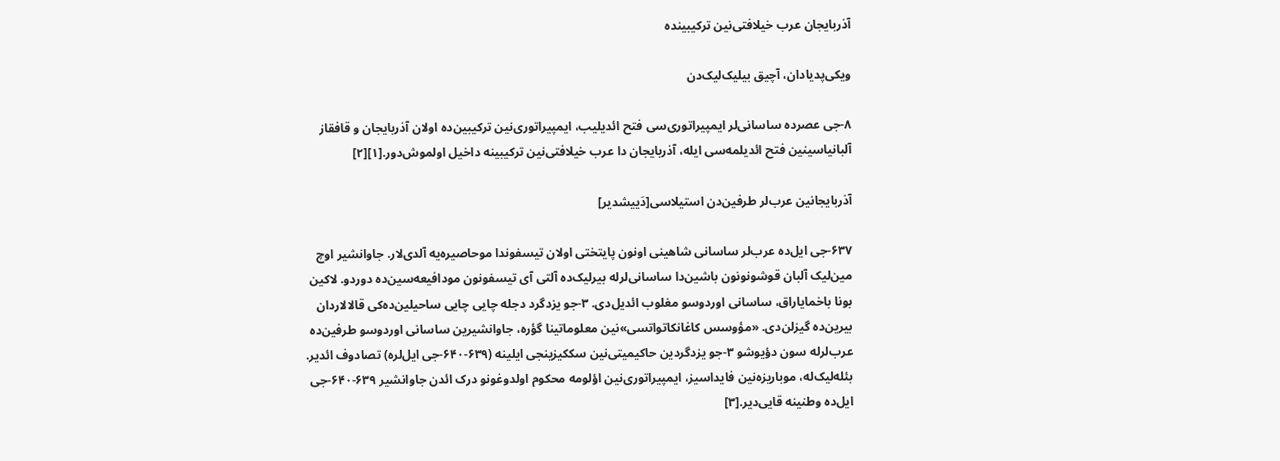آذربایجان عرب خیلافتی‌نین ترکیبینده

ویکی‌پدیادان، آچیق بیلیک‌لیک‌دن

۸-جی عصرده ساسانی‌لر ایمپیراتوری‌سی فتح ائدیلیب، ایمپیراتوری‌نین ترکیبین‌ده اولان آذربایجان و قافقاز آلبانیاسینین فتح ائدیلمه‌سی ایله، آذربایجان دا عرب خیلافتی‌نین ترکیبینه داخیل اولموش‌دور.[۱][۲]

آذربایجانین عرب‌لر طرفین‌دن استیلاسی[دَییشدیر]

۶۳۷-جی ایل‌ده عرب‌لر ساسانی شاهینی اونون پایتختی اولان تیسفوندا موحاصیره‌یه آلدی‌لار. جاوانشیر اوچ مین‌لیک آلبان قوشونونون باشین‌دا ساسانی‌لرله بیرلیک‌ده آلتی آی تیسفونون مودافیعه‌سین‌ده دوردو. لاکین بونا باخمایاراق، ساسانی اوردوسو مغلوب ائدیل‌دی. ۳-جو یزدگرد دجله چایی چایی ساحیلین‌ده‌کی قالالاردان بیرین‌ده گیزلن‌دی. «مؤوسس کاغانکاتواتسی»نین معلوماتینا گؤره، جاوانشیرین ساسانی اوردوسو طرفین‌ده عرب‌لرله سون دؤیوشو ۳-جو یزدگردین حاکیمیتی‌نین سککیزینجی ایلینه (۶۳۹-۶۴۰-جی ایل‌لره) تصادوف ائدیر. بئله‌لیک‌له، موباریزه‌نین فایداسیز، ایمپیراتوری‌نین اؤلومه محکوم اولدوغونو درک ائدن جاوانشیر ۶۳۹-۶۴۰-جی ایل‌ده وطنینه قایی‌دیر.[۳]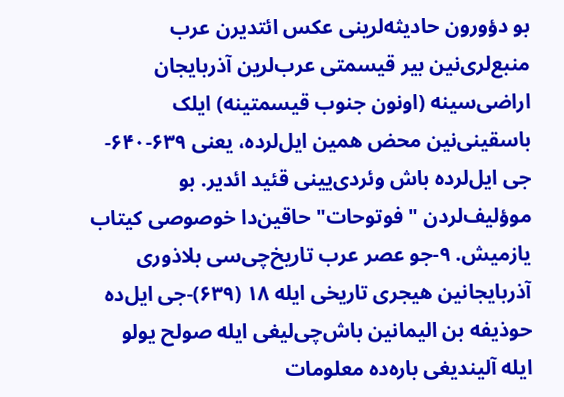بو دؤورون حادیثه‌لرینی عکس ائتدیرن عرب منبع‌لری‌نین بیر قیسمتی عرب‌لرین آذربایجان اراضی‌سینه (اونون جنوب قیسمتینه) ایلک باسقینی‌نین محض همین ایل‌لرده، یعنی ۶۳۹-۶۴۰-جی ایل‌لرده باش وئردی‌یینی قئید ائدیر. بو موؤلیف‌لردن "فوتوحات" حاقین‌دا خوصوصی کیتاب یازمیش. ۹-جو عصر عرب تاریخ‌چی‌سی بلاذوری آذربایجانین هیجری تاریخی ایله ۱۸ (۶۳۹)-جی ایل‌ده حوذیفه بن الیمانین باش‌چی‌لیغی ایله صولح یولو ایله آلیندیغی باره‌ده معلومات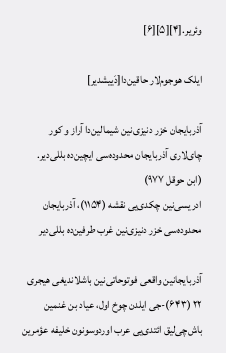وئریر.[۴][۵][۶]

ایلک هوجوم‌لار حاقین‌دا[دَییشدیر]

آذربایجان خزر دنیزی‌نین شیمالین‌دا آراز و کور چای‌لاری آذربایجان محدوده‌سی ایچین‌ده بللی‌دیر. (ابن حوقل ۹۷۷)
ادریسی‌نین چکدی‌یی نقشه (۱۱۵۴)، آذربایجان محدوده‌سی خزر دنیزی‌نین غرب طرفین‌ده بللی‌دیر

آذربایجانین واقعی فوتوحاتی‌نین باشلاندیغی هیجری ۲۲ (۶۴۳)-جی ایلدن چوخ اول، عیاد بن غنمین باش‌چی‌لیق ائتدی‌یی عرب اوردوسونون خلیفه عؤمرین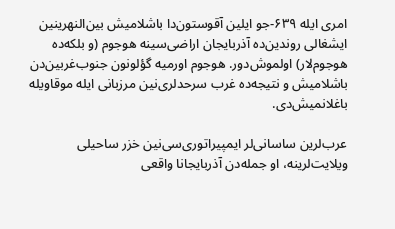امری ایله ۶۳۹-جو ایلین آقوستون‌دا باشلامیش بین‌النهرینین ایشغالی روندین‌ده آذربایجان اراضی‌سینه هوجوم (و بلکه‌ده هوجوم‌لار) اولموش‌دور. هوجوم اورمیه گؤلونون جنوب‌غربین‌دن باشلامیش و نتیجه‌ده غرب سرحدلری‌نین مرزبانی ایله موقاویله باغلانمیش‌دی.

عرب‌لرین ساسانی‌لر ایمپیراتوری‌سی‌نین خزر ساحیلی ویلایت‌لرینه، او جمله‌دن آذربایجانا واقعی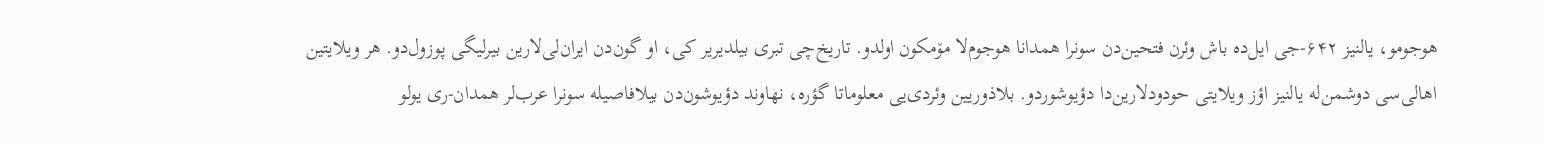هوجومو، یالنیز ۶۴۲-جی ایل‌ده باش وئرن فتحین‌دن سونرا همدانا هوجوم‌لا مۆمکون اولدو. تاریخ‌چی تبری بیلدیریر کی، او گون‌دن ایران‌لی‌لارین بیرلیگی پوزول‌دو. هر ویلایتین اهالی‌سی دوشمن‌له یالنیز اؤز ویلایتی حودودلارین‌دا دؤیوشوردو. بلاذوریین وئردی‌یی معلوماتا گؤره، نهاوند دؤیوشون‌دن بیلافاصیله سونرا عرب‌لر همدان-ری یولو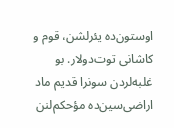اوستون‌ده یئرلشن، قوم و کاشانی توت‌دولار. بو غلبه‌لردن سونرا قدیم ماد اراضی‌سین‌ده مؤحکم‌لنن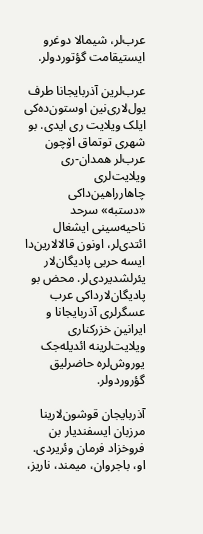عرب‌لر، شیمالا دوغرو ایستیقامت گؤتوردولر.

عرب‌لرین آذربایجانا طرف یول‌لاری‌نین اوستون‌ده‌کی ایلک ویلایت ری ایدی. بو شهری توتماق اۆچون عرب‌لر همدان-ری ویلایت‌لری چاهارراهین‌داکی «دستبه» سرحد ناحیه‌سینی ایشغال ائتدی‌لر، اونون قالالارین‌دا ایسه حربی پادیگان‌لار یئرلشدیردی‌لر. محض بو پادیگان‌لارداکی عرب عسگرلری آذربایجانا و ایرانین خزرکناری ویلایت‌لرینه ائدیله‌جک یوروش‌لره حاضرلیق گؤروردولر.

آذربایجان قوشون‌لارینا مرزبان ایسفندیار بن فروخزاد فرمان وئریردی. او، باجروان، میمند، ناریز،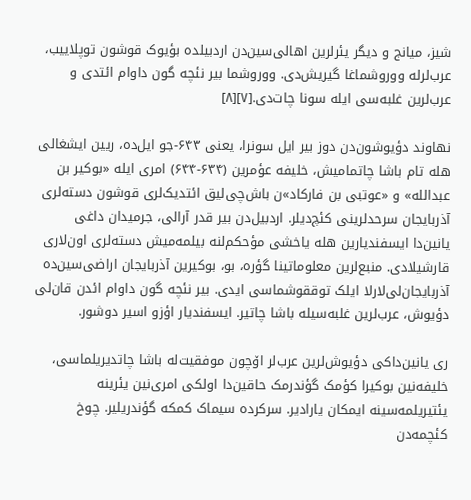شیز، میانج و دیگر یئرلرین اهالی‌سین‌دن اردبیلده بؤیوک قوشون توپلاییب، عرب‌لرله ووروشماغا گیریش‌دی. ووروشما بیر نئچه گون داوام ائتدی و عرب‌لرین غلبه‌سی ایله سونا چات‌دی.[۷][۸]

نهاوند دؤیوشون‌دن دوز بیر ایل سونرا، یعنی ۶۴۳-جو ایل‌ده، ریین ایشغالی هله تام باشا چاتمامیش، خلیفه عؤمرین (۶۳۴-۶۴۴) امری ایله «بوکیر بن عبدالله» و «عوتبی بن فارکاد»ن باش‌چی‌لیق ائتدیک‌لری قوشون دسته‌لری آذربایجان سرحدلرینی کئچ‌دیلر. اردبیل‌دن بیر قدر آرالی، جرمیدان داغی یانین‌دا ایسفندیارین هله یاخشی مؤحکم‌لنه بیلمه‌میش دسته‌لری اون‌لاری قارشیلادی. منبع‌لرین معلوماتینا گؤره، بو، بوکیرین آذربایجان اراضی‌سین‌ده آذربایجان‌لی‌لارلا ایلک توققوشماسی ایدی. بیر نئچه گون داوام ائدن قان‌لی دؤیوش، عرب‌لرین غلبه‌سیله باشا چاتیر. ایسفندیار اؤزو اسیر دوشور.

ری یانین‌داکی دؤیوش‌لرین عرب‌لر اۆچون موفقیت‌له باشا چاتدیریلماسی، خلیفه‌نین بوکیرا کؤمک گؤندرمک حاقین‌دا اولکی امری‌نین یئرینه یئتیریلمه‌سینه ایمکان یارادیر. سرکرده سیماک کمکه گؤندریلیر. چوخ کئچمه‌دن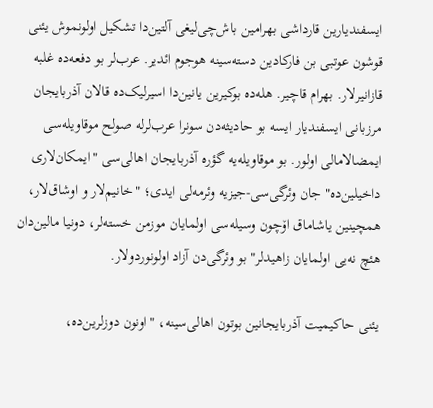ایسفندیارین قارداشی بهرامین باش‌چی‌لیغی آلتین‌دا تشکیل اولونموش یئنی قوشون عوتبی بن فارکادین دسته‌سینه هوجوم ائدیر. عرب‌لر بو دفعه‌ده غلبه قازانیرلار. بهرام قاچیر. هله‌ده بوکیرین یانین‌دا اسیرلیک‌ده قالان آذربایجان مرزبانی ایسفندیار ایسه بو حادیثه‌دن سونرا عرب‌لرله صولح موقاویله‌سی ایمضالامالی اولور. بو موقاویله‌یه گؤره آذربایجان اهالی‌سی "ایمکان‌لاری داخیلین‌ده" جان وئرگی‌سی-جیزیه وئرمه‌لی ایدی؛ "خانیم‌لار و اوشاق‌لار، همچینین یاشاماق اۆچون وسیله‌سی اولمایان موزمن خسته‌لر، دونیا مالین‌دان هئچ نه‌یی اولمایان زاهیدلر" بو وئرگی‌دن آزاد اولونوردولار.

یئنی حاکیمیت آذربایجانین بوتون اهالی‌سینه، "اونون دوزلرین‌ده،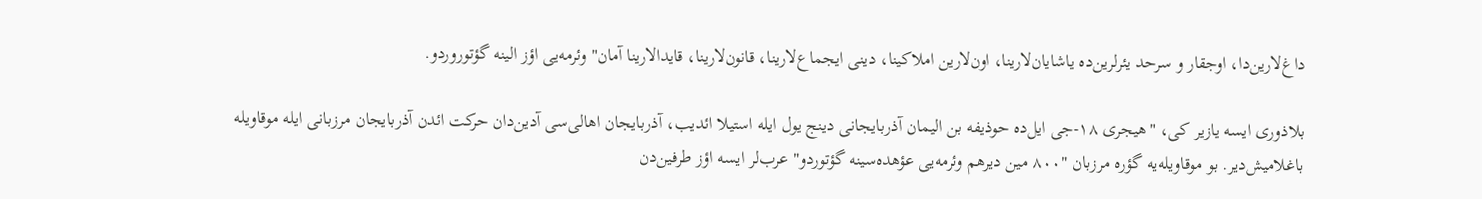داغ‌لارین‌دا، اوجقار و سرحد یئرلرین‌ده یاشایان‌لارینا، اون‌لارین املاکینا، دینی ایجماع‌لارینا، قانون‌لارینا، قایدالارینا آمان" وئرمه‌یی اؤز الینه گؤتوروردو.

بلاذوری ایسه یازیر کی، "هیجری ۱۸-جی ایل‌ده حوذیفه بن الیمان آذربایجانی دینج یول ایله استیلا ائدیب، آذربایجان اهالی‌سی آدین‌دان حرکت ائدن آذربایجان مرزبانی ایله موقاویله باغلامیش‌دیر. بو موقاویله‌یه گؤره مرزبان "۸۰۰ مین دیرهم وئرمه‌یی عؤهده‌سینه گؤتوردو" عرب‌لر ایسه اؤز طرفین‌دن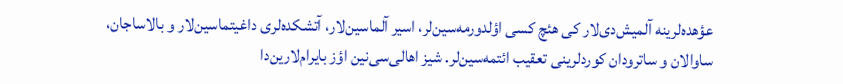عؤهده‌لرینه آلمیش‌دی‌لار کی هئچ کسی اؤلدورمه‌سین‌لر، اسیر آلماسین‌لار، آتشکده‌لری داغیتماسین‌لار و بالاساجان، ساوالان و ساترودان کوردلرینی تعقیب ائتمه‌سین‌لر. شیز اهالی‌سی‌نین اؤز بایرام‌لارین‌دا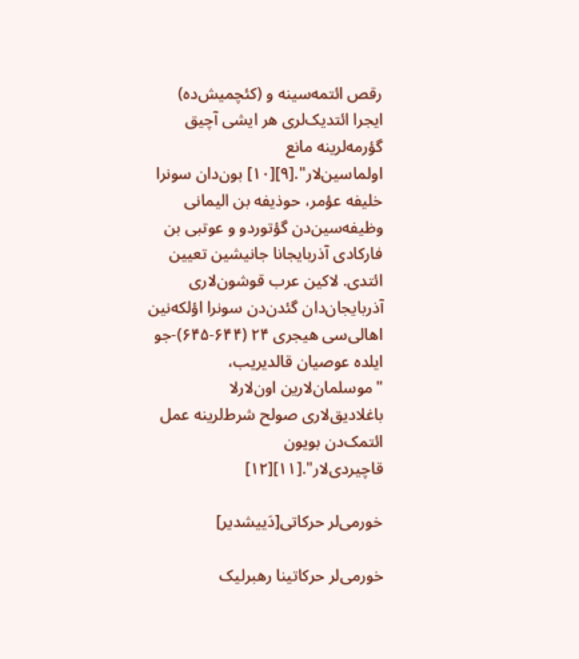رقص ائتمه‌سینه و (کئچمیش‌ده) ایجرا ائتدیک‌لری هر ایشی آچیق گؤرمه‌لرینه مانع اولماسین‌لار".[۹][۱۰] بون‌دان سونرا خلیفه عؤمر، حوذیفه بن الیمانی وظیفه‌سین‌دن گؤتوردو و عوتبی بن فارکادی آذربایجانا جانیشین تعیین ائتدی. لاکین عرب قوشون‌لاری آذربایجان‌دان گئدن‌دن سونرا اؤلکه‌نین اهالی‌سی هیجری ۲۴ (۶۴۴-۶۴۵)-جو ایلده عوصیان قالدیریب، "موسلمان‌لارین اون‌لارلا باغلادیق‌لاری صولح شرط‌لرینه عمل ائتمک‌دن بویون قاچیردی‌لار".[۱۱][۱۲]

خورمی‌لر حرکاتی[دَییشدیر]

خورمی‌لر حرکاتینا رهبرلیک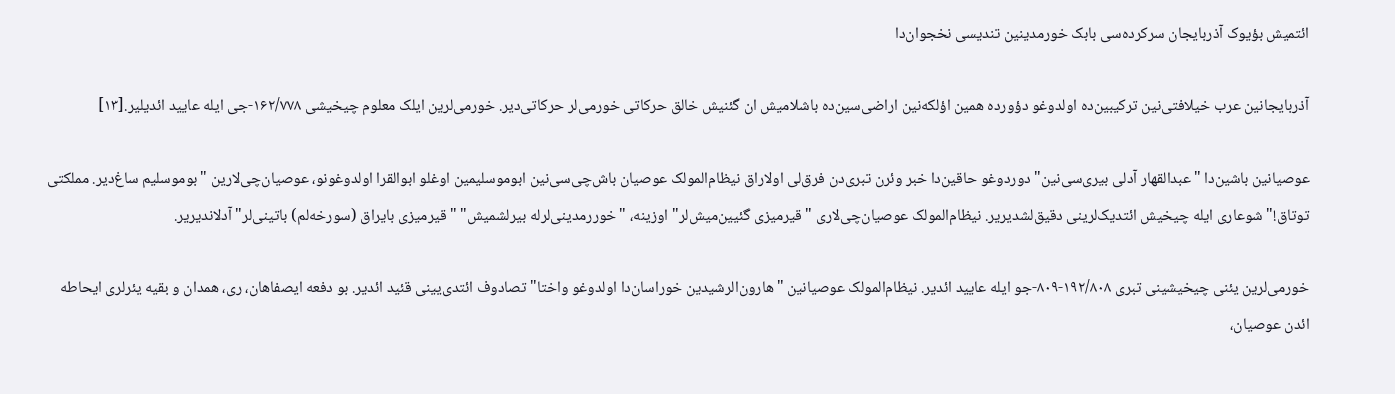ائتمیش بؤیوک آذربایجان سرکرده‌سی بابک خورمدینین تندیسی نخجوان‌دا

آذربایجانین عرب خیلافتی‌نین ترکیبین‌ده اولدوغو دؤورده همین اؤلکه‌نین اراضی‌سین‌ده باشلامیش ان گئنیش خالق حرکاتی خورمی‌لر حرکاتی‌دیر. خورمی‌لرین ایلک معلوم چیخیشی ۱۶۲/۷۷۸-جی ایله عایید ائدیلیر.[۱۳]

عوصیانین باشین‌دا "عبدالقهار آدلی بیری‌سی‌نین" دوردوغو حاقین‌دا خبر وئرن تبری‌دن فرق‌لی اولاراق نیظام‌المولک عوصیان باش‌چی‌سی‌نین ابوموسلیمین اوغلو ابوالقرا اولدوغونو، عوصیان‌چی‌لارین "بوموسلیم ساغ‌دیر. مملکتی توتاق!" شوعاری ایله چیخیش ائتدیک‌لرینی دقیق‌لشدیریر. نیظام‌المولک عوصیان‌چی‌لاری "قیرمیزی گئیین‌میش‌لر" اوزینه، "خوررمدینی‌لرله بیرلشمیش" "قیرمیزی بایراق (سورخه‌لم) باتینی‌لر" آدلاندیریر.

خورمی‌لرین یئنی چیخیشینی تبری ۱۹۲/۸۰۸-۸۰۹-جو ایله عایید ائدیر. نیظام‌المولک عوصیانین "هارون‌الرشیدین خوراسان‌دا اولدوغو واختا" تصادوف ائتدی‌یینی قئید ائدیر. بو دفعه ایصفاهان، ری، همدان و بقیه یئرلری ایحاطه ائدن عوصیان،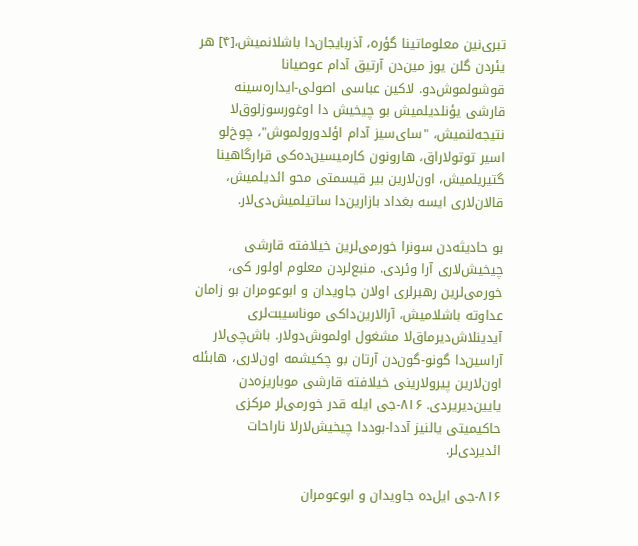تبری‌نین معلوماتینا گؤره، آذربایجان‌دا باشلانمیش،[۴] هر یئردن گلن یوز مین‌دن آرتیق آدام عوصیانا قوشولموش‌دو. لاکین عباسی اصولی-ایداره‌سینه قارشی یؤنلدیلمیش بو چیخیش دا اوغورسوزلوق‌لا نتیجه‌لنمیش، "سای‌سیز آدام اؤلدورولموش"، چوخ‌لو اسیر توتولاراق، هارونون کارمیسین‌ده‌کی قرارگاهینا گتیریلمیش، اون‌لارین بیر قیسمتی محو ائدیلمیش، قالان‌لاری ایسه بغداد بازارین‌دا ساتیلمیش‌دی‌لار.

بو حادیثه‌دن سونرا خورمی‌لرین خیلافته قارشی چیخیش‌لاری آرا وئردی. منبع‌لردن معلوم اولور کی، خورمی‌لرین رهبرلری اولان جاویدان و ابوعومران بو زامان عداوته باشلامیش، آرالارین‌داکی موناسیبت‌لری آیدینلاش‌دیرماق‌لا مشغول اولموش‌دولار. باش‌چی‌لار آراسین‌دا گونو-گون‌دن آرتان بو چکیشمه اون‌لاری، هابئله اون‌لارین پیرولارینی خیلافته قارشی موباریزه‌دن یایین‌دیریردی. ۸۱۶-جی ایله قدر خورمی‌لر مرکزی حاکیمیتی یالنیز آددا-بوددا چیخیش‌لارلا ناراحات ائدیردی‌لر.

۸۱۶-جی ایل‌ده جاویدان و ابوعومران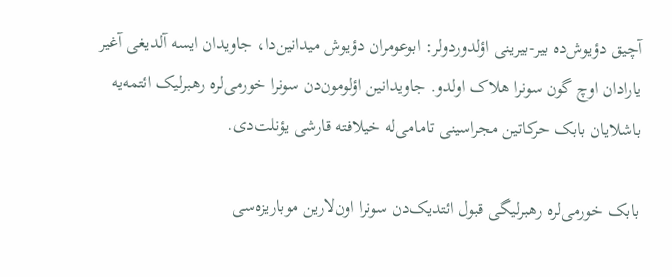آچیق دؤیوش‌ده بیر-بیرینی اؤلدوردولر: ابوعومران دؤیوش میدانین‌دا، جاویدان ایسه آلدیغی آغیر یارادان اوچ گون سونرا هلاک اولدو. جاویدانین اؤلومون‌دن سونرا خورمی‌لره رهبرلیک ائتمه‌یه باشلایان بابک حرکاتین مجراسینی تامامی‌له خیلافته قارشی یؤنلت‌دی.

بابک خورمی‌لره رهبرلیگی قبول ائتدیک‌دن سونرا اون‌لارین موباریزه‌سی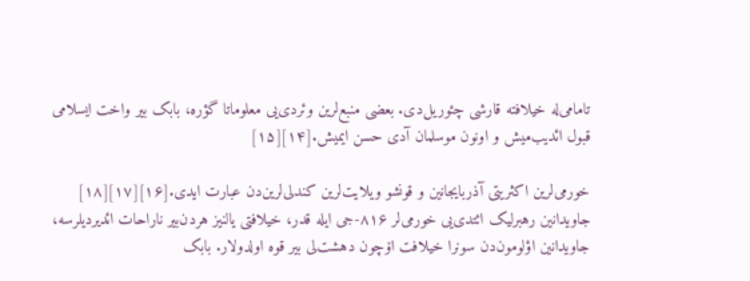تامامی‌له خیلافته قارشی چئوریل‌دی. بعضی منبع‌لرین وئردی‌یی معلوماتا گؤره، بابک بیر واخت ایسلامی قبول ائدیب‌میش و اونون موسلمان آدی حسن ایمیش.[۱۴][۱۵]

خورمی‌لرین اکثریتی آذربایجانین و قونشو ویلایت‌لرین کندلی‌لرین‌دن عبارت ایدی.[۱۶][۱۷][۱۸] جاویدانین رهبرلیک ائتدی‌یی خورمی‌لر ۸۱۶-جی ایله قدر، خیلافتی یالنیز هردن‌بیر ناراحات ائدیردیلرسه، جاویدانین اؤلومون‌دن سونرا خیلافت اۆچون دهشت‌لی بیر قوه اولدولار. بابک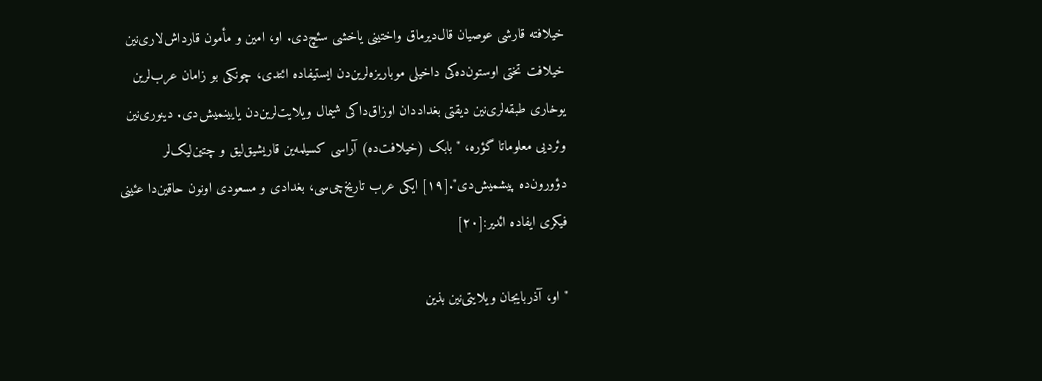خیلافته قارشی عوصیان قال‌دیرماق واختینی یاخشی سئچ‌دی. او، امین و مأمون قارداش‌لاری‌نین خیلافت تختی اوستون‌ده‌کی داخیلی موباریزه‌لرین‌دن ایستیفاده ائتدی، چونکی بو زامان عرب‌لرین یوخاری طبقه‌لری‌نین دیقتی بغداددان اوزاق‌داکی شیمال ویلایت‌لرین‌دن یایینمیش‌دی. دینوری‌نین وئردیی معلوماتا گؤره، "بابک (خیلافت‌ده) آراسی کسیلمه‌ین قاریشیق‌لیق و چتین‌لیک‌لر دؤورون‌ده پیشمیش‌دی".[۱۹] ایکی عرب تاریخ‌چی‌سی، بغدادی و مسعودی اونون حاقین‌دا عئینی فیکری ایفاده ائدیر:[۲۰]

" او، آذربایجان ویلایتی‌نین بذین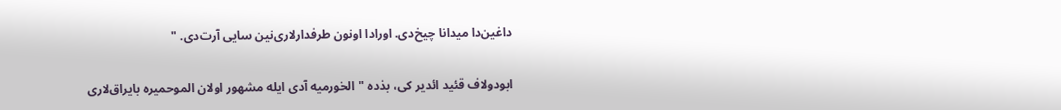داغین‌دا میدانا چیخ‌دی. اورادا اونون طرفدارلاری‌نین سایی آرت‌دی. "

ابودولاف قئید ائدیر کی، بذده "الخورمیه آدی ایله مشهور اولان الموحمیره بایراق‌لاری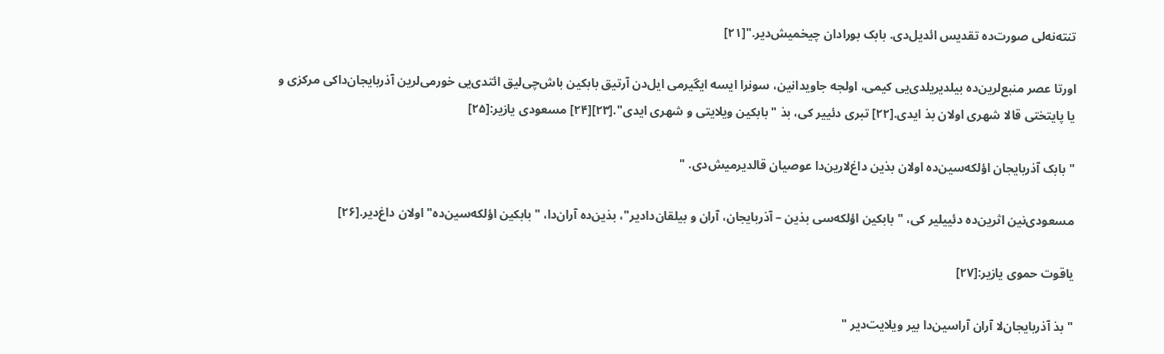تنته‌نه‌لی صورت‌ده تقدیس ائدیل‌دی. بابک بورادان چیخمیش‌دیر."[۲۱]

اورتا عصر منبع‌لرین‌ده بیلدیریلدی‌یی کیمی، اولجه جاویدانین، سونرا ایسه ایگیرمی ایل‌دن آرتیق بابکین باش‌چی‌لیق ائتدی‌یی خورمی‌لرین آذربایجان‌داکی مرکزی و یا پایتختی قالا شهری اولان بذ ایدی.[۲۲] تبری دئییر کی، بذ "بابکین ویلایتی و شهری ایدی".[۲۳][۲۴] مسعودی یازیر:[۲۵]

" بابک آذربایجان اؤلکه‌سین‌ده اولان بذین داغ‌لارین‌دا عوصیان قالدیرمیش‌دی. "

مسعودی‌نین اثرین‌ده دئییلیر کی، "بابکین اؤلکه‌سی بذین – آذربایجان، آران و بیلقان‌دادیر"، بذین‌ده آران‌دا، "بابکین اؤلکه‌سین‌ده" اولان داغ‌دیر.[۲۶]

یاقوت حموی یازیر:[۲۷]

" بذ آذربایجان‌لا آران آراسین‌دا بیر ویلایت‌دیر "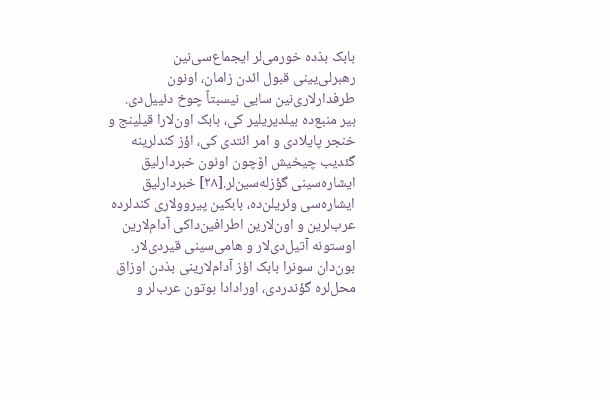بابک بذده خورمی‌لر ایجماع‌سی‌نین رهبرلی‌یینی قبول ائدن زامان، اونون طرفدارلاری‌نین سایی نیسبتاً چوخ دئییل‌دی. بیر منبع‌ده بیلدیریلیر کی، بابک اون‌لارا قیلینج و خنجر پایلادی و امر ائتدی کی، اؤز کندلرینه گئدیب چیخیش اۆچون اونون خبردارلیق ایشاره‌سینی گؤزله‌سین‌لر.[۲۸] خبردارلیق ایشاره‌سی وئریلن‌ده، بابکین پیروولاری کندلرده عرب‌لرین و اون‌لارین اطرافین‌داکی آدام‌لارین اوستونه آتیل‌دی‌لار و هامی‌سینی قیردی‌لار. بون‌دان سونرا بابک اؤز آدام‌لارینی بذدن اوزاق محل‌لره گؤندردی، اورادادا بوتون عرب‌لر و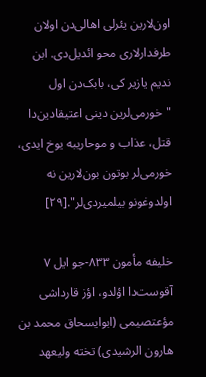اون‌لارین یئرلی اهالی‌دن اولان طرفدارلاری محو ائدیل‌دی. ابن ندیم یازیر کی، بابک‌دن اول "خورمی‌لرین دینی اعتیقادین‌دا قتل، عذاب و موحاریبه یوخ ایدی، خورمی‌لر بوتون بون‌لارین نه اولدوغونو بیلمیردی‌لر".[۲۹]

خلیفه مأمون ۸۳۳-جو ایل ۷ آقوست‌دا اؤلدو، اؤز قارداشی مؤعتصیمی (ابوایسحاق محمد بن هارون الرشیدی) تخته ولیعهد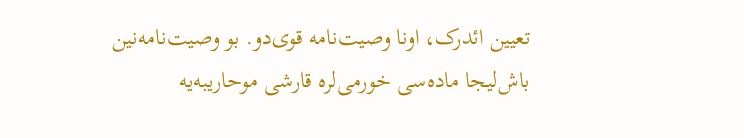تعیین ائدرک، اونا وصیت‌نامه قوی‌دو. بو وصیت‌نامه‌نین باش‌لیجا ماده‌سی خورمی‌لره قارشی موحاریبه‌یه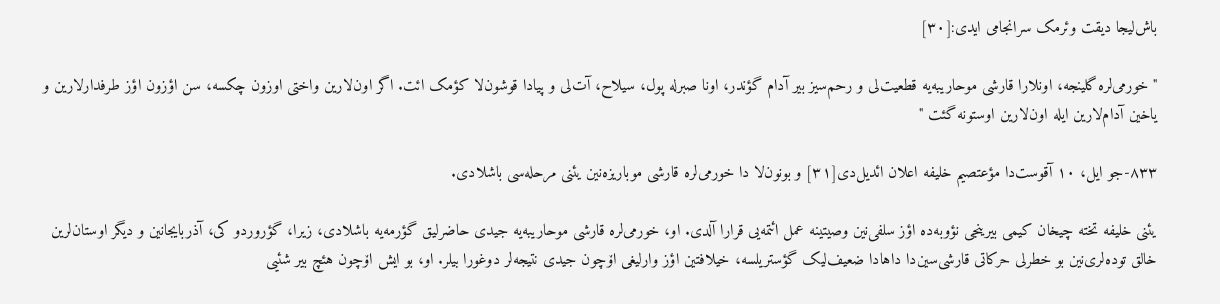باش‌لیجا دیقت وئرمک سرانجامی ایدی:[۳۰]

" خورمی‌لره گلینجه، اونلارا قارشی موحاریبه‌یه قطعیت‌لی و رحم‌سیز بیر آدام گؤندر، اونا صبرله پول، سیلاح، آت‌لی و پیادا قوشون‌لا کؤمک ائت. اگر اون‌لارین واختی اوزون چکسه، سن اؤزون اؤز طرفدارلارین و یاخین آدام‌لارین ایله اون‌لارین اوستونه گئت "

۸۳۳-جو ایل، ۱۰ آقوست‌دا مؤعتصیم خلیفه اعلان ائدیل‌دی[۳۱] و بونون‌لا دا خورمی‌لره قارشی موباریزه‌نین یئنی مرحله‌سی باشلادی.

یئنی خلیفه تخته چیخان کیمی بیرینجی نؤوبه‌ده اؤز سلفی‌نین وصیتینه عمل ائتمه‌یی قرارا آلدی. او، خورمی‌لره قارشی موحاریبه‌یه جیدی حاضرلیق گؤرمه‌یه باشلادی، زیرا، گؤروردو کی، آذربایجانین و دیگر اوستان‌لرین خالق توده‌لری‌نین بو خطرلی حرکاتی قارشی‌سین‌دا داهادا ضعیف‌لیک گؤستریلسه، خیلافتین اؤز وارلیغی اۆچون جیدی نتیجه‌لر دوغورا بیلر. او، بو ایش اۆچون هئچ بیر شئیی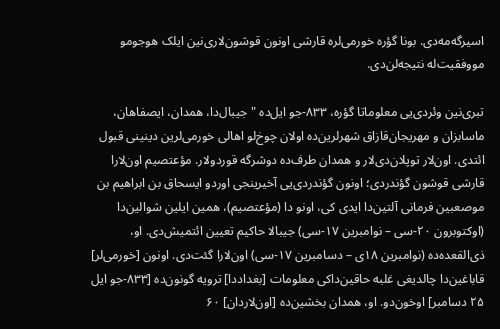اسیرگه‌مه‌دی. بونا گؤره خورمی‌لره قارشی اونون قوشون‌لاری‌نین ایلک هوجومو مووفقیت‌له نتیجه‌لن‌دی.

تبری‌نین وئردی‌یی معلوماتا گؤره، ۸۳۳-جو ایل‌ده "جیبال‌دا، همدان، ایصفاهان، ماسابزان و مهریجان‌قازاق شهرلرین‌ده اولان چوخ‌لو اهالی خورمی‌لرین دینینی قبول ائتدی. اون‌لار توپلان‌دی‌لار و همدان طرف‌ده دوشرگه قوردولار. مؤعتصیم اون‌لارا قارشی قوشون گؤندردی؛ اونون گؤندردی‌یی آخیرینجی اوردو ایسحاق بن ابراهیم بن موصعبین فرمانی آلتین‌دا ایدی کی، اونو دا (مؤعتصیم)، همین ایلین شوالین‌دا (اوکتوبرون ۲۰-سی – نوامبرین ۱۷-سی) جیبالا حاکیم تعیین ائتمیش‌دی. او، ذی‌القعده‌ده (نوامبرین ۱۸ی – دسامبرین ۱۷-سی) اون‌لارا گئت‌دی. اونون [خورمی‌لر] قاباغین‌دا چالدیغی غلبه حاقین‌داکی معلومات [بغداددا] ترویه گونون‌ده [۸۳۳-جو ایل ۲۵ دسامبر] اوخون‌دو. او، همدان بخشین‌ده [اون‌لاردان] ۶۰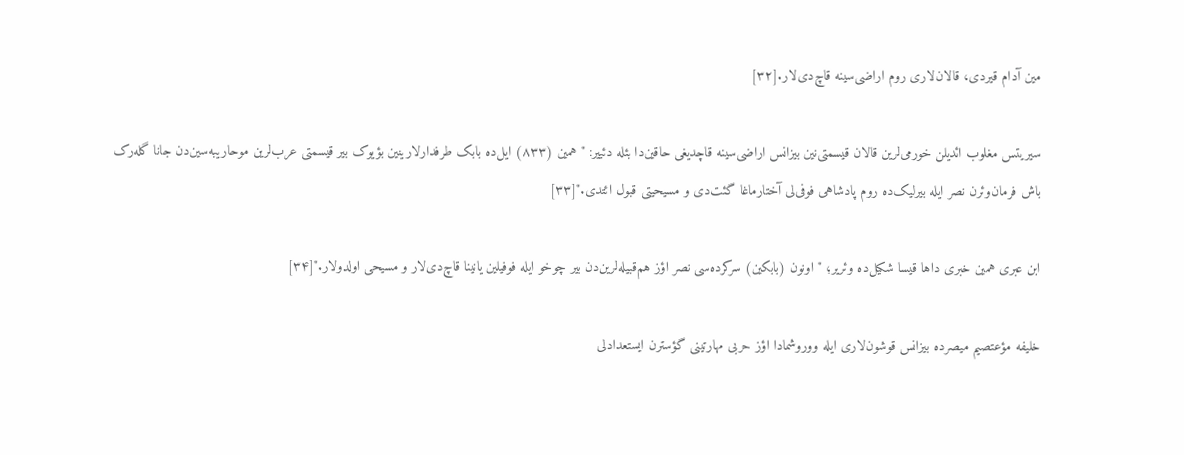مین آدام قیردی، قالان‌لاری روم اراضی‌سینه قاچ‌دی‌لار.[۳۲]

سیریتس مغلوب ائدیلن خورمی‌لرین قالان قیسمتی‌نین بیزانس اراضی‌سینه قاچدیغی حاقین‌دا بئله دئییر: "همین (۸۳۳) ایل‌ده بابک طرفدارلارینین بؤیوک بیر قیسمتی عرب‌لرین موحاریبه‌سین‌دن جانا گله‌رک باش فرمان‌وئرن نصر ایله بیرلیک‌ده روم پادشاهی فوفی‌لی آختارماغا گئت‌دی و مسیحیتی قبول ائتدی."[۳۳]

ابن عبری همین خبری داها قیسا شکیل‌ده وئریر؛ "اونون (بابکین) سرکرده‌سی نصر اؤز هم‌قبیله‌لرین‌دن بیر چوخو ایله فوفیلین یانینا قاچ‌دی‌لار و مسیحی اولدولار."[۳۴]

خلیفه مؤعتصیم میصرده بیزانس قوشون‌لاری ایله ووروشمادا اؤز حربی مهارتینی گؤسترن ایستعدادلی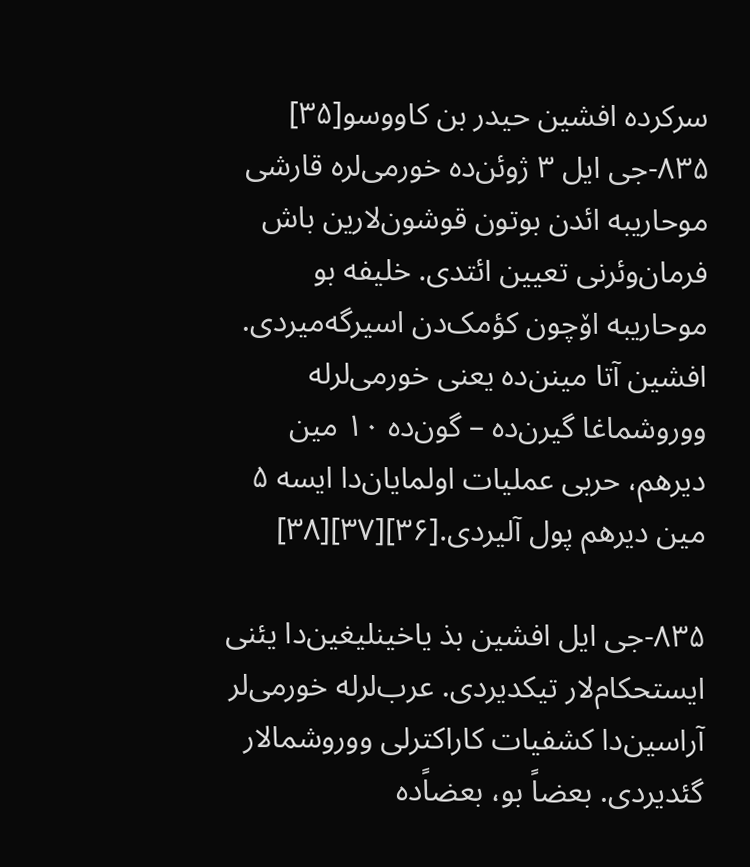سرکرده افشین حیدر بن کاووسو[۳۵] ۸۳۵-جی ایل ۳ ژوئن‌ده خورمی‌لره قارشی موحاریبه ائدن بوتون قوشون‌لارین باش فرمان‌وئرنی تعیین ائتدی. خلیفه بو موحاریبه اۆچون کؤمک‌دن اسیرگه‌میردی. افشین آتا مینن‌ده یعنی خورمی‌لرله ووروشماغا گیرن‌ده – گون‌ده ۱۰ مین دیرهم، حربی عملیات اولمایان‌دا ایسه ۵ مین دیرهم پول آلیردی.[۳۶][۳۷][۳۸]

۸۳۵-جی ایل افشین بذ یاخینلیغین‌دا یئنی ایستحکام‌لار تیکدیردی. عرب‌لرله خورمی‌لر آراسین‌دا کشفیات کاراکترلی ووروشمالار گئدیردی. بعضاً بو، بعضاًده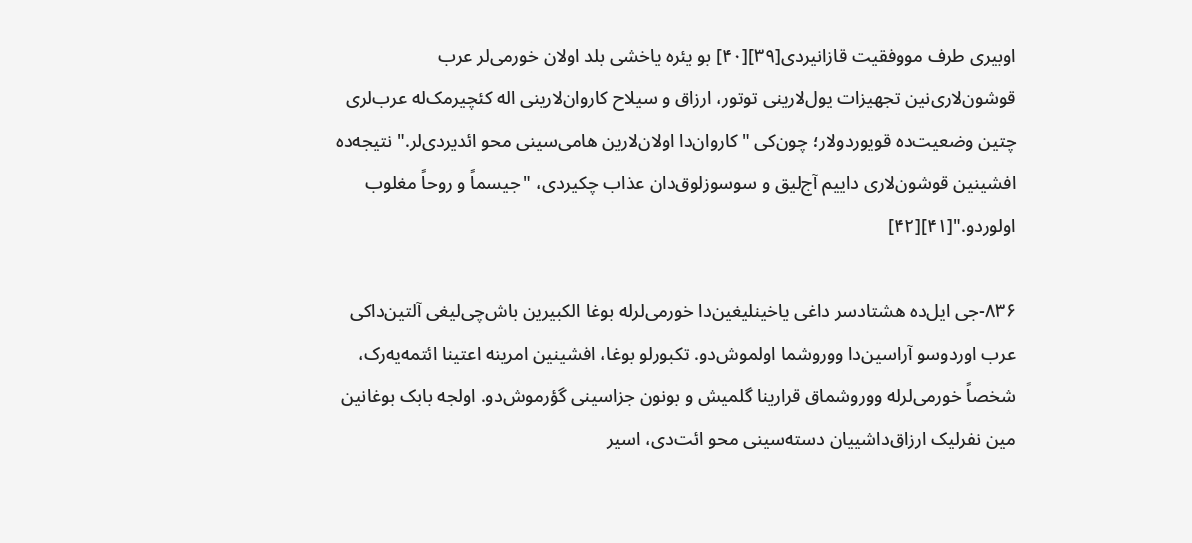اوبیری طرف مووفقیت قازانیردی[۳۹][۴۰] بو یئره یاخشی بلد اولان خورمی‌لر عرب قوشون‌لاری‌نین تجهیزات یول‌لارینی توتور، ارزاق و سیلاح کاروان‌لارینی اله کئچیرمک‌له عرب‌لری چتین وضعیت‌ده قویوردولار؛ چون‌کی "کاروان‌دا اولان‌لارین هامی‌سینی محو ائدیردی‌لر." نتیجه‌ده افشینین قوشون‌لاری داییم آج‌لیق و سوسوزلوق‌دان عذاب چکیردی، "جیسماً و روحاً مغلوب اولوردو."[۴۱][۴۲]

۸۳۶-جی ایل‌ده هشتادسر داغی یاخینلیغین‌دا خورمی‌لرله بوغا الکبیرین باش‌چی‌لیغی آلتین‌داکی عرب اوردوسو آراسین‌دا ووروشما اولموش‌دو. تکبورلو بوغا، افشینین امرینه اعتینا ائتمه‌یه‌رک، شخصاً خورمی‌لرله ووروشماق قرارینا گلمیش و بونون جزاسینی گؤرموش‌دو. اولجه بابک بوغانین مین نفرلیک ارزاق‌داشییان دسته‌سینی محو ائت‌دی، اسیر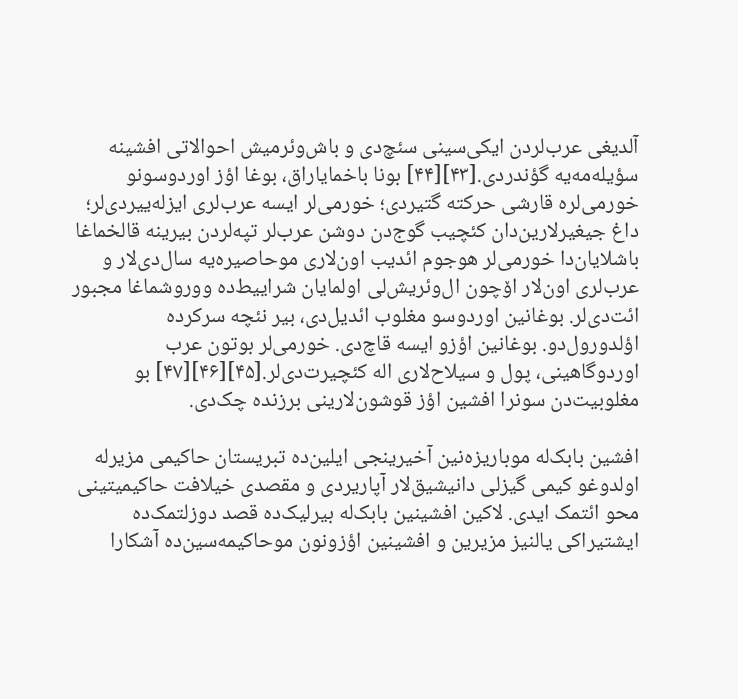آلدیغی عرب‌لردن ایکی‌سینی سئچ‌دی و باش‌وئرمیش احوالاتی افشینه سؤیله‌مه‌یه گؤندردی.[۴۳][۴۴] بونا باخمایاراق، بوغا اؤز اوردوسونو خورمی‌لره قارشی حرکته گتیردی؛ خورمی‌لر ایسه عرب‌لری ایزله‌ییردی‌لر؛ داغ جیغیرلارین‌دان کئچیب گوج‌دن دوشن عرب‌لر تپه‌لردن بیرینه قالخماغا باشلایان‌دا خورمی‌لر هوجوم ائدیب اون‌لاری موحاصیره‌یه سال‌دی‌لار و عرب‌لری اون‌لار اۆچون ال‌وئریش‌لی اولمایان شراییط‌ده ووروشماغا مجبور ائت‌دی‌لر. بوغانین اوردوسو مغلوب ائدیل‌دی، بیر نئچه سرکرده اؤلدورول‌دو. بوغانین اؤزو ایسه قاچ‌دی. خورمی‌لر بوتون عرب اوردوگاهینی، پول و سیلاح‌لاری اله کئچیرت‌دی‌لر.[۴۵][۴۶][۴۷] بو مغلوبیت‌دن سونرا افشین اؤز قوشون‌لارینی برزنده چک‌دی.

افشین بابک‌له موباریزه‌نین آخیرینجی ایلین‌ده تبریستان حاکیمی مزیرله اولدوغو کیمی گیزلی دانیشیق‌لار آپاریردی و مقصدی خیلافت حاکیمیتینی محو ائتمک ایدی. لاکین افشینین بابک‌له بیرلیک‌ده قصد دوزلتمک‌ده ایشتیراکی یالنیز مزیرین و افشینین اؤزونون موحاکیمه‌سین‌ده آشکارا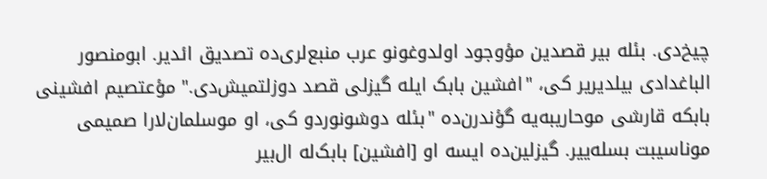چیخ‌دی. بئله بیر قصدین مؤوجود اولدوغونو عرب منبع‌لری‌ده تصدیق ائدیر. ابومنصور الباغدادی بیلدیریر کی، "افشین بابک ایله گیزلی قصد دوزلتمیش‌دی." مؤعتصیم افشینی بابکه قارشی موحاریبه‌یه گؤندرن‌ده "بئله دوشونوردو کی، او موسلمان‌لارا صمیمی موناسیبت بسله‌ییر. گیزلین‌ده ایسه او [افشین] بابک‌له ال‌بیر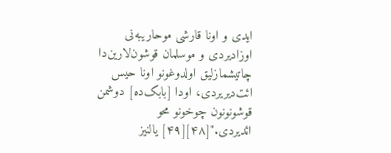ایدی و اونا قارشی موحاریبه‌نی اوزادیردی و موسلمان قوشون‌لارین‌دا چاتیشمازلیق اولدوغونو اونا حیس ائت‌دیریردی، اودا [بابک‌ده] دوشمن قوشونونون چوخونو محو ائدیردی."[۴۸][۴۹] یالنیز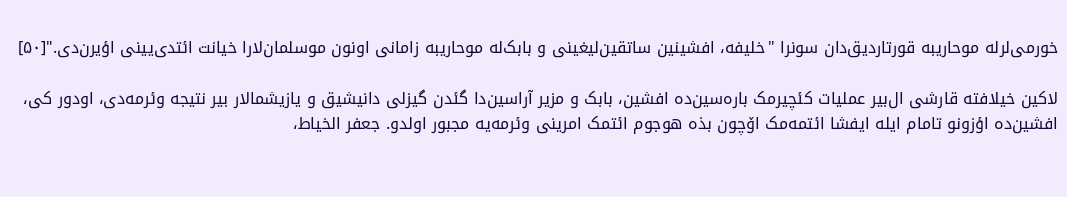خورمی‌لرله موحاریبه قورتاردیق‌دان سونرا "خلیفه، افشینین ساتقین‌لیغینی و بابک‌له موحاریبه زامانی اونون موسلمان‌لارا خیانت ائتدی‌یینی اؤیرن‌دی."[۵۰]

لاکین خیلافته قارشی ال‌بیر عملیات کئچیرمک باره‌سین‌ده افشین، بابک و مزیر آراسین‌دا گئدن گیزلی دانیشیق و یازیشمالار بیر نتیجه وئرمه‌دی، اودور کی، افشین‌ده اؤزونو تامام ایله ایفشا ائتمه‌مک اۆچون بذه هوجوم ائتمک امرینی وئرمه‌یه مجبور اولدو. جعفر الخیاط،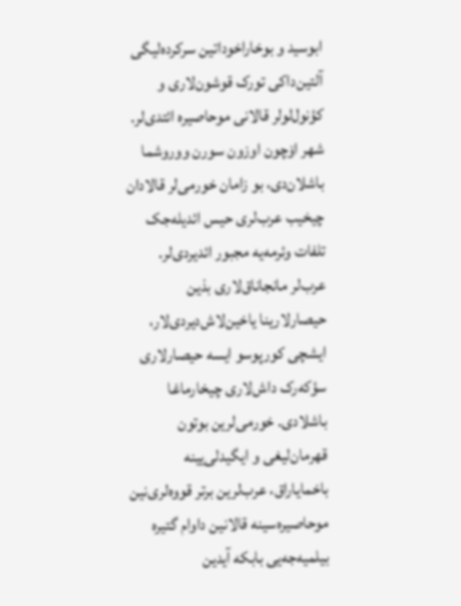ابوسید و بوخاراخوداتین سرکرده‌لیگی آلتین‌داکی تورک قوشون‌لاری و کؤنول‌لولر قالانی موحاصیره ائتدی‌لر. شهر اۆچون اوزون سورن ووروشما باشلان‌دی، بو زامان خورمی‌لر قالادان چیخیب عرب‌لری حیس ائدیله‌جک تلفات وئرمه‌یه مجبور ائدیردی‌لر. عرب‌لر مانجاناق‌لاری بذین حیصارلارینا یاخین‌لاش‌دیردی‌لار، ایشچی کورپوسو ایسه حیصارلاری سؤکه‌رک داش‌لاری چیخارماغا باشلادی. خورمی‌لرین بوتون قهرمان‌لیغی و ایگیدلی‌یینه باخمایاراق، عرب‌لرین برتر قووه‌لری‌نین موحاصیره‌سینه قالانین داوام گتیره بیلمیه‌جه‌یی بابکه آیدین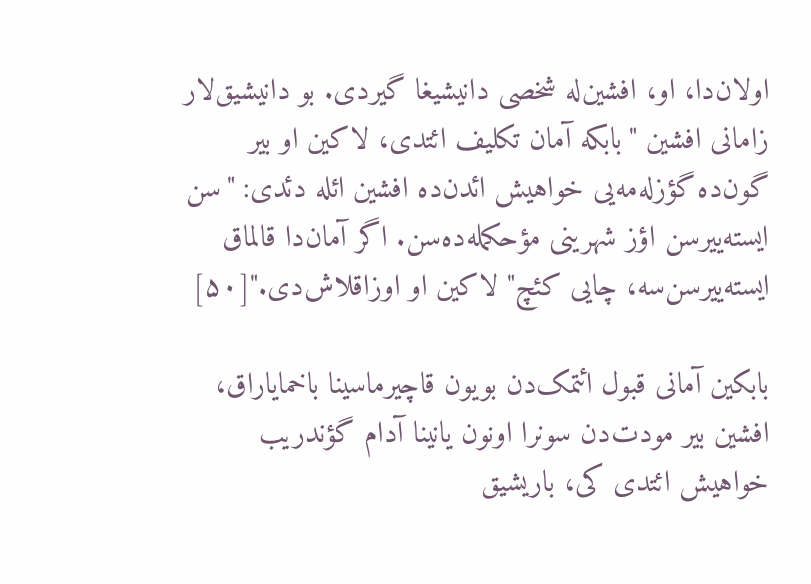اولان‌دا، او، افشین‌له شخصی دانیشیغا گیردی. بو دانیشیق‌لار زامانی افشین "بابکه آمان تکلیف ائتدی، لاکین او بیر گون‌ده گؤزله‌مه‌یی خواهیش ائدن‌ده افشین ائله دئدی: "سن ایسته‌ییرسن اؤز شهرینی مؤحکمله‌ده‌سن. اگر آمان‌دا قالماق ایسته‌ییرسن‌سه، چایی کئچ" لاکین او اوزاقلاش‌دی."[۵۰]

بابکین آمانی قبول ائتمک‌دن بویون قاچیرماسینا باخمایاراق، افشین بیر مودت‌دن سونرا اونون یانینا آدام گؤندریب خواهیش ائتدی کی، باریشیق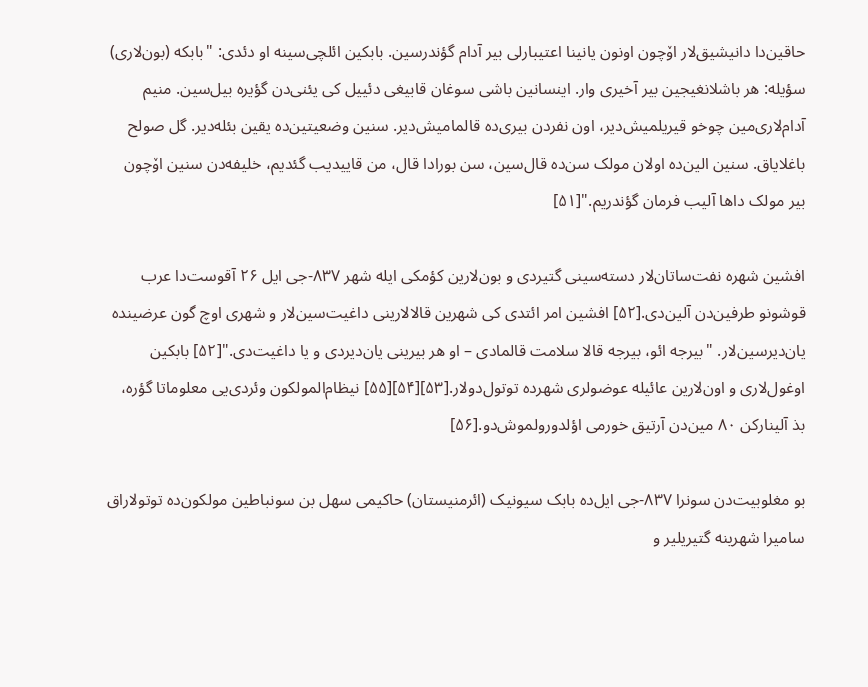حاقین‌دا دانیشیق‌لار اۆچون اونون یانینا اعتیبارلی بیر آدام گؤندرسین. بابکین ائلچی‌سینه او دئدی: "بابکه (بون‌لاری) سؤیله: هر باشلانغیجین بیر آخیری وار. اینسانین باشی سوغان قابیغی دئییل کی یئنی‌دن گؤیره بیل‌سین. منیم آدام‌لاری‌مین چوخو قیریلمیش‌دیر، اون نفردن بیری‌ده قالمامیش‌دیر. سنین وضعیتین‌ده یقین بئله‌دیر. گل صولح باغلایاق. سنین الین‌ده اولان مولک سن‌ده قال‌سین، سن بورادا قال، من قاییدیب گئدیم، خلیفه‌دن سنین اۆچون بیر مولک داها آلیب فرمان گؤندریم."[۵۱]

افشین شهره نفت‌ساتان‌لار دسته‌سینی گتیردی و بون‌لارین کؤمکی ایله شهر ۸۳۷-جی ایل ۲۶ آقوست‌دا عرب قوشونو طرفین‌دن آلین‌دی.[۵۲] افشین امر ائتدی کی شهرین قالالارینی داغیت‌سین‌لار و شهری اوچ گون عرضینده یان‌دیرسین‌لار. "بیرجه ائو، بیرجه قالا سلامت قالمادی – او هر بیرینی یان‌دیردی و یا داغیت‌دی."[۵۲] بابکین اوغول‌لاری و اون‌لارین عائیله عوضولری شهرده توتول‌دولار.[۵۳][۵۴][۵۵] نیظام‌المولکون وئردی‌یی معلوماتا گؤره، بذ آلینارکن ۸۰ مین‌دن آرتیق خورمی اؤلدورولموش‌دو.[۵۶]

بو مغلوبیت‌دن سونرا ۸۳۷-جی ایل‌ده بابک سیونیک (ائرمنیستان) حاکیمی سهل بن سونباطین مولکون‌ده توتولاراق سامیرا شهرینه گتیریلیر و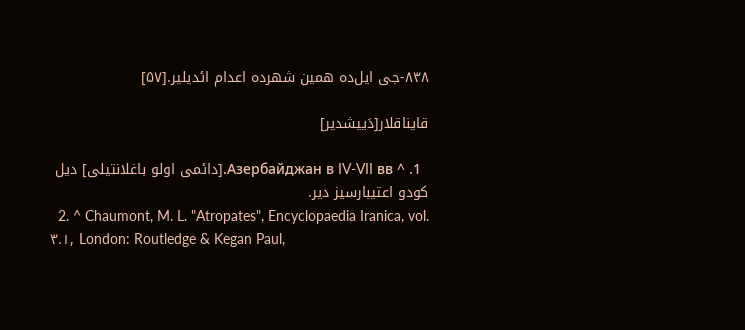۸۳۸-جی ایل‌ده همین شهرده اعدام ائدیلیر.[۵۷]

قایناقلار[دَییشدیر]

  1. ^ Азербайджан в IV-VII вв.[دائمی اولو باغلانتیلی] دیل کودو اعتیبارسیز دیر.
  2. ^ Chaumont, M. L. "Atropates", Encyclopaedia Iranica, vol. ۳.۱, London: Routledge & Kegan Paul,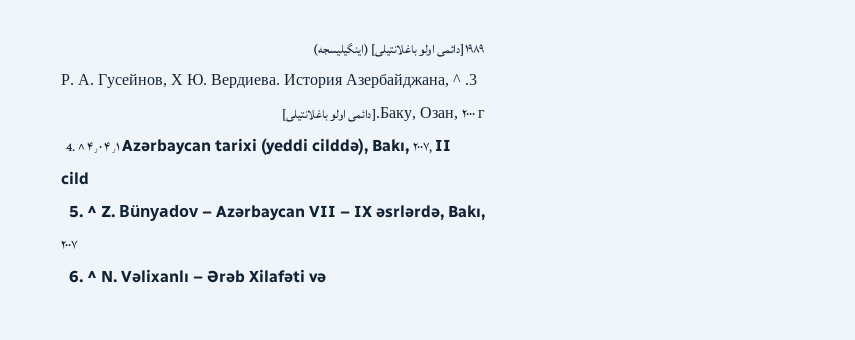۱۹۸۹[دائمی اولو باغلانتیلی] (اینگیلیسجه)
  3. ^ Р. А. Гусейнов, Х Ю. Вердиева. История Азербайджана, Баку, Озан, ۲۰۰۰ г.[دائمی اولو باغلانتیلی]
  4. ^ ۴٫۰ ۴٫۱ Azərbaycan tarixi (yeddi cilddə), Bakı, ۲۰۰۷, II cild
  5. ^ Z. Bünyadov – Azərbaycan VII – IX əsrlərdə, Bakı, ۲۰۰۷
  6. ^ N. Vəlixanlı – Ərəb Xilafəti və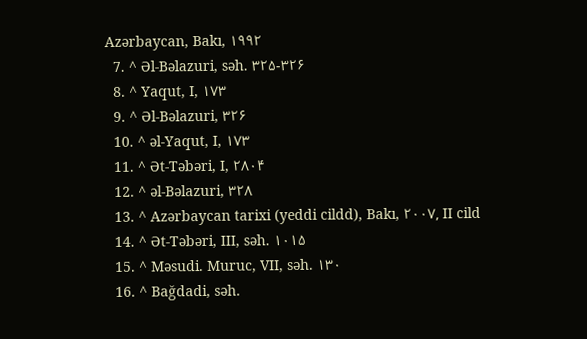Azərbaycan, Bakı, ۱۹۹۲
  7. ^ Əl-Bəlazuri, səh. ۳۲۵-۳۲۶
  8. ^ Yaqut, I, ۱۷۳
  9. ^ Əl-Bəlazuri, ۳۲۶
  10. ^ əl-Yaqut, I, ۱۷۳
  11. ^ Ət-Təbəri, I, ۲۸۰۴
  12. ^ əl-Bəlazuri, ۳۲۸
  13. ^ Azərbaycan tarixi (yeddi cildd), Bakı, ۲۰۰۷, II cild
  14. ^ Ət-Təbəri, III, səh. ۱۰۱۵
  15. ^ Məsudi. Muruc, VII, səh. ۱۳۰
  16. ^ Bağdadi, səh.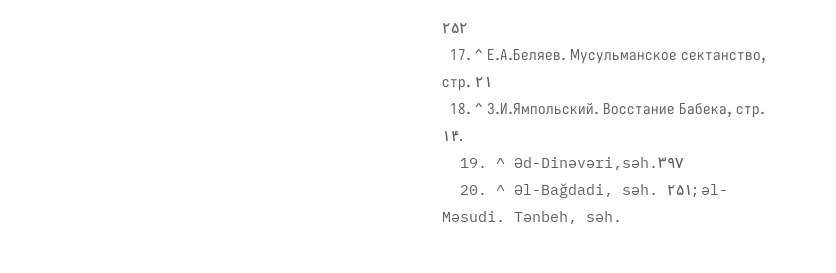۲۵۲
  17. ^ Е.А.Беляев. Мусульманское сектанство, стр. ۲۱
  18. ^ З.И.Ямпольский. Восстание Бабека, стр. ۱۴.
  19. ^ Əd-Dinəvəri,səh.۳۹۷
  20. ^ Əl-Bağdadi, səh. ۲۵۱; əl-Məsudi. Tənbeh, səh.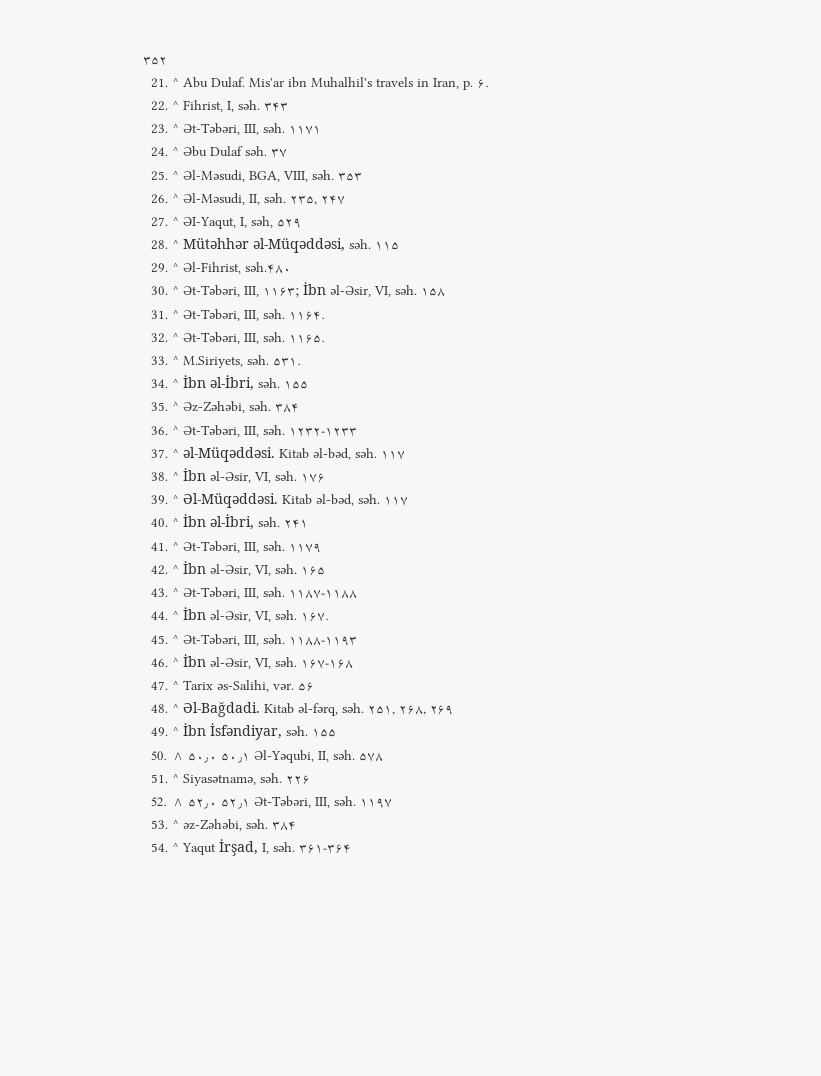۳۵۲
  21. ^ Abu Dulaf. Mis'ar ibn Muhalhil's travels in Iran, p. ۶.
  22. ^ Fihrist, I, səh. ۳۴۳
  23. ^ Ət-Təbəri, III, səh. ۱۱۷۱
  24. ^ Əbu Dulaf səh. ۳۷
  25. ^ Əl-Məsudi, BGA, VIII, səh. ۳۵۳
  26. ^ Əl-Məsudi, II, səh. ۲۳۵, ۲۴۷
  27. ^ ƏI-Yaqut, I, səh, ۵۲۹
  28. ^ Mütəhhər əl-Müqəddəsi, səh. ۱۱۵
  29. ^ Əl-Fihrist, səh.۴۸۰
  30. ^ Ət-Təbəri, III, ۱۱۶۳; İbn əl-Əsir, VI, səh. ۱۵۸
  31. ^ Ət-Təbəri, III, səh. ۱۱۶۴.
  32. ^ Ət-Təbəri, III, səh. ۱۱۶۵.
  33. ^ M.Siriyets, səh. ۵۳۱.
  34. ^ İbn əl-İbri, səh. ۱۵۵
  35. ^ Əz-Zəhəbi, səh. ۳۸۴
  36. ^ Ət-Təbəri, III, səh. ۱۲۳۲-۱۲۳۳
  37. ^ əl-Müqəddəsi. Kitab əl-bəd, səh. ۱۱۷
  38. ^ İbn əl-Əsir, VI, səh. ۱۷۶
  39. ^ Əl-Müqəddəsi. Kitab əl-bəd, səh. ۱۱۷
  40. ^ İbn əl-İbri, səh. ۲۴۱
  41. ^ Ət-Təbəri, III, səh. ۱۱۷۹
  42. ^ İbn əl-Əsir, VI, səh. ۱۶۵
  43. ^ Ət-Təbəri, III, səh. ۱۱۸۷-۱۱۸۸
  44. ^ İbn əl-Əsir, VI, səh. ۱۶۷.
  45. ^ Ət-Təbəri, III, səh. ۱۱۸۸-۱۱۹۳
  46. ^ İbn əl-Əsir, VI, səh. ۱۶۷-۱۶۸
  47. ^ Tarix əs-Salihi, vər. ۵۶
  48. ^ Əl-Bağdadi. Kitab əl-fərq, səh. ۲۵۱, ۲۶۸, ۲۶۹
  49. ^ İbn İsfəndiyar, səh. ۱۵۵
  50. ^ ۵۰٫۰ ۵۰٫۱ Əl-Yəqubi, II, səh. ۵۷۸
  51. ^ Siyasətnamə, səh. ۲۲۶
  52. ^ ۵۲٫۰ ۵۲٫۱ Ət-Təbəri, III, səh. ۱۱۹۷
  53. ^ əz-Zəhəbi, səh. ۳۸۴
  54. ^ Yaqut İrşad, I, səh. ۳۶۱-۳۶۴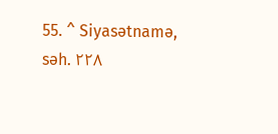55. ^ Siyasətnamə, səh. ۲۲۸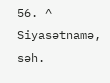56. ^ Siyasətnamə, səh.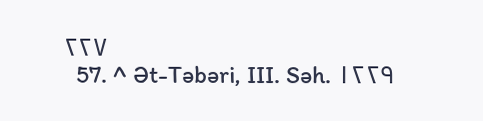۲۲۷
  57. ^ Ət-Təbəri, III. Səh. ۱۲۲۹